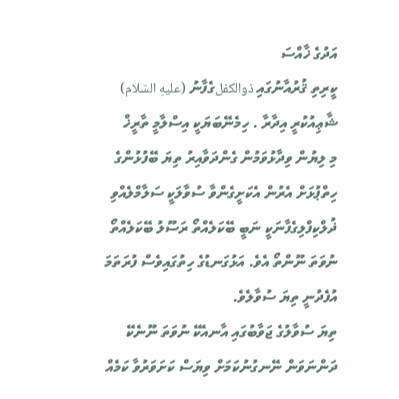އަދުގެ ޚާއްސަ
ކީރިތި ޤުރުއާނުގައި ذوالكفلގެފާނު (عليهِ السّلام)
ޝާޢިއުކުރީ އިދާރާ . ހިމެނޭބަޔަކީ އިސްލާމީ ތާރީޚް
މި ލިޔުން ވިދާޅުވަމުން ގެންދަވާއިރު ތިޔަ ބޭފުޅުންގެ ހިތްޕުޅަށް އެރުން އެކަށީގެންވާ ސުވާލަކީ ސަލާމްލެއްވި ޛުލްކިފްލިގެފާނަކީ ނަބީ ބޭކަލެއްތޯ ރަސޫލު ބޭކަލެއްތޯ ނުވަތަ ނޫންތޯ އެވެ. އަޅުގަނޑުގެ ހިތުގައިވެސް ފުރަތަމަ އުފެދުނީ ތިޔަ ސުވާލެވެ.
ތިޔަ ސުވާލުގެ ޖަވާބުގައި އާނއެކޭ ނުވަތަ ނޫނެކޭ ދަންނަވަން ނޭނގުނުކަމަށް ވިޔަސް ކަށަވަރުވާ ކަމެއް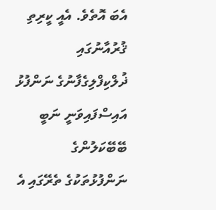އެބަ އޮތެވެ. އެއީ ކީރިތި ޤުރުއާނުގައި ޛުލްކިފްލިގެފާނުގެ ނަންފުޅު އައިސްފައިވަނީ ނަބީ ބޭބޭކަލުންގެ ނަންފުޅުތަކުގެ ތެރޭގައި އެ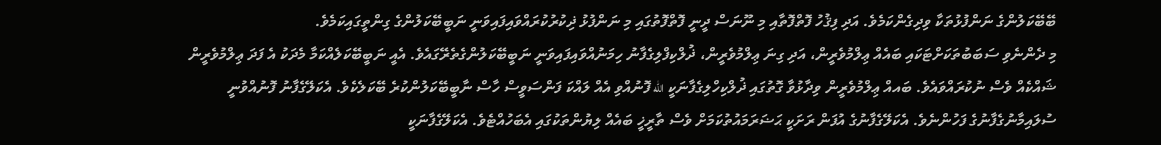ބޭބޭކަލުންގެ ނަންފުޅުތަކާ ވިދިގެންކަމެވެ. އަދި ފިޤުހު ފޮތްފޮތާއި މި ނޫނަސް ދީނީ ފޮތްފޮތުގައި މި ނަންފުޅު ޛިކުރުކުރައްވައިފައިވަނީ ނަބީބޭކަލުންގެ ގިންތީގައިކަމެވެ.
މި ދެންނެވި ސަބަބުތަކަށްޓަކައި ބައެއް ޢިލްމުވެރީން، އަދި ގިނަ ޢިލްމުވެރީން، ޛުލްކިފްލިގެފާނު ހިމަނުއްވައިފައިވަނީ ނަބީބޭކަލުންގެތެރޭގައެވެ. އެއީ ނަބީބޭކަލެއްކަމާ މެދަކު އެ ފަދަ ޢިލްމުވެރީން ޝައްކެއް ވެސް ނުކުރައްވައެވެ. ބައއް ޢިލްމުވެރީން ވިދާޅުވާ ގޮތުގައި ޛުލްކިހްލިގެފާނަކީ الله ފޮނުއްވި އެއް ލައްކަ ފަންސަވީސް ހާސް ނާބީބޭކަލުންކުރެ ބޭކަލެކެވެ. އެކަލޭގެފާނު ފޮނުއްވުނީ ސުލައިމާނުގެފާނުގެ ފަހުންނެވެ. އެކަލޭގެފާނުގެ އުފަން ރަށަކީ ޙަޟަރަމައުތުކަމަށް ވެސް ތާރީޚީ ބައެއް ލިޔުންތަކުގައި އެބަހުއްޓެވެ. އެކަލޭގެފާނަކީ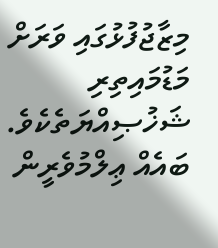މިޒާޖުފުޅުގައި ވަރަށް މަޑުމައިތިރި ޝަޚުޞިއްޔަތެކެވެ.
ބައެއް ޢިލްމުވެރީން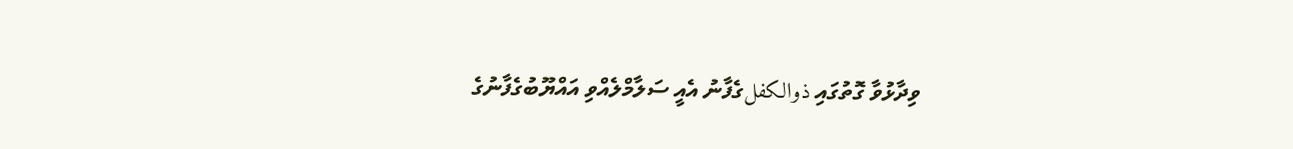ވިދާޅުވާ ގޮތުގައި ذوالكفلގެފާނު އެއީ ސަލާމްލެއްވި އައްޔޫބުގެފާނުގެ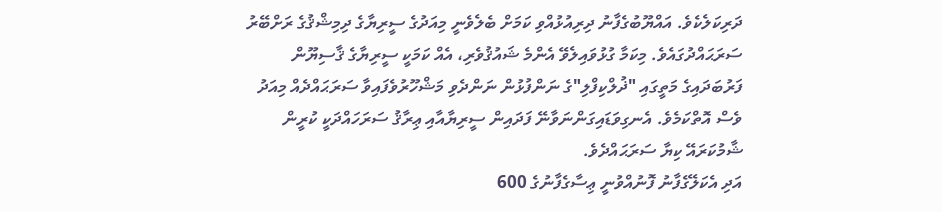ދަރިކަލެކެވެ. އައްޔޫބުގެފާނު ދިރިއުޅުއްވި ކަމަށް ބެލެވެނީ މިއަދުގެ ސީރިޔާގެ ދިމިޝްޤުގެ ރަށްބޭރު ސަރަޙައްދުގައެވެ. މިކަމާ ގުޅުވައިލެވޭ އެންމެ ޝައުޤުވެރި، އެއް ކަމަކީ ސީރިޔާގެ ޤާސިޔޫން ފަރުބަދައިގެ މަތީގައި "ޛުލްކިފްލި"ގެ ނަންފުޅުން ނަންދެވި މަޝްހޫރުވެފައިވާ ސަރަޙައްދެއް މިއަދު ވެސް އޮތްކަމެވެ. އެނގިވަޑައިގަންނަވާނޭ ފަދައިން ސީރިޔާއާއި ޢިރާޤު ސަރަހައްދަކީ ކުރީން ޝާމުކަރައޭ ކިޔާ ސަރަޙައްދެވެ.
އަދި އެކަލޭގެފާނު ފޮނުއްވުނީ ޢިސާގެފާނުގެ 600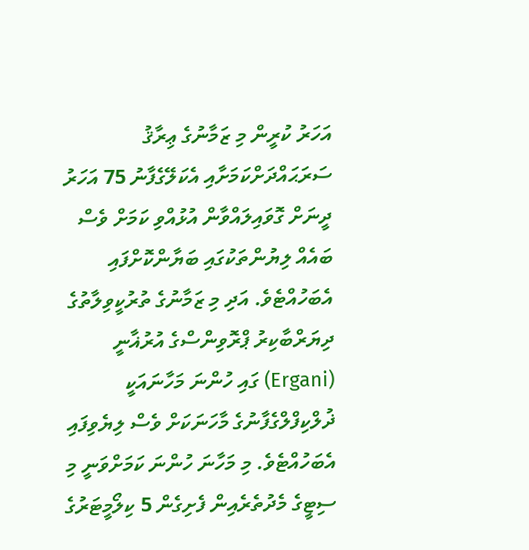އަހަރު ކުރީން މި ޒަމާނުގެ ޢިރާޤު ސަރަޙައްދަށްކަމަށާއި އެކަލޭގެފާނު 75 އަހަރު ދީނަށް ގޮވައިލައްވާން އުޅުއްވި ކަމަށް ވެސް ބައެއް ލިޔުންތަކުގައި ބަޔާންކޮށްފައި އެބަހުއްޓެވެ. އަދި މި ޒަމާނުގެ ތުރުކީވިލާތުގެ ދިޔަރްބާކިރު ޕްރޮވިންސްގެ އުރުޣާނީ (Ergani) ގައި ހުންނަ މަހާނައަކީ ޛުލްކިފްލްގެފާނުގެ މާހަނަކަށް ވެސް ލިޔެވިފައި އެބަހުއްޓެވެ. މި މަހާނަ ހުންނަ ކަމަށްވަނީ މި ސިޓީގެ މެދުތެރެއިން ފެށިގެން 5 ކިލޯމީޓަރުގެ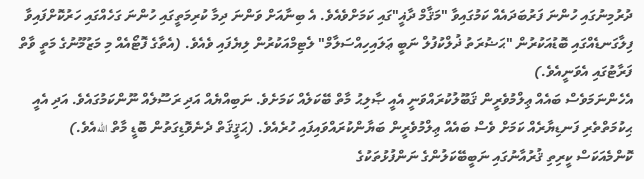ދުރުމިނުގައި ހުންނަ ފަރުބަދައެއް ކަމުގައިވާ "މަޤާމް ދާޣީ"ގައި ކަމަށްވެއެވެ. އެ ބިނާއަށް ވަންނަ ދިމާ ކުރިމަތީގައި ހުންނަ ގަހެއްގައި ހަރުކޮށްފައިވާ ފިލާގަނޑެއްގައި ބޮޑުއަކުރުން "ޙަޟުރަތު ޛުލްކުފުލް ނަބީ ޢަލައިހިއްސަލާމް" ލެޓިމްއަކުރުން ލިޔެފައި ވެއެވެ. (އެތާގެ ފޮޓޯއެއް މި މަޒުމޫނުގެ މަތީ ވާތް ފަރާޓުގައި އެވަނީއެވެ.)
އެހެންނަމަވެސް ބައެއް ޢިލްމުވެރީން ޤަބޫލުކުރައްވަނީ އެއީ ޞާލިޙު މާތް ބޭކަލެއް ކަމަށެވެ. ނަބިއްޔެއް އަދި ރަސޫލެއް ނޫންކަމުގައެވެ. އަދި އެއީ ޙިކުމަތްތެރި ފަނޑިޔާރެއް ކަމަށް ވެސް ބައެއް ޢިލްމުވެރީން ބަޔާންކުރައްވައިފައި ހުރެއެވެ. (ޙަޤީޤަތް ދެނެވޮޑިގަތުން ބޮޑީ މާތް اللهއެވެ.)
ކޮންމެއަކަސް ކީރިތި ޤުރުއާނުގައި ނަބީބޭކަލުންގެ ނަންފުޅުތަކުގެ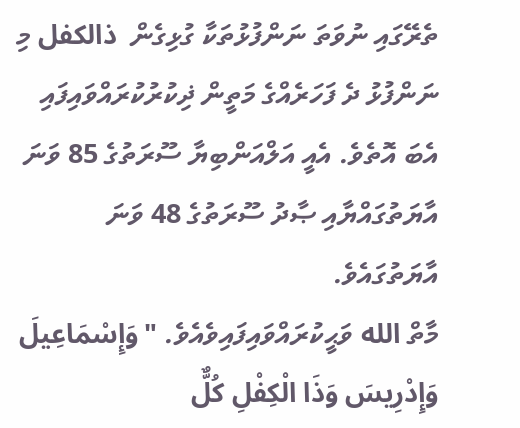ތެރޭގައި ނުވަތަ ނަންފުޅުތަކާ ގުޅިގެން  ذالكفل މި ނަންފުޅު ދެ ފަހަރެއްގެ މަތީން ޛިކުރުކުރައްވައިފައި އެބަ އޮތެވެ. އެއީ އަލްއަންބިޔާ ސޫރަތުގެ 85 ވަނަ އާޔަތުގައްޔާއި ޞާދު ސޫރަތުގެ 48 ވަނަ އާޔަތުގައެވެ.
މާތް الله ވަޙީކުރައްވައިފައިވެއެވެ. "وَإِسْمَاعِيلَ وَإِدْرِيسَ وَذَا الْكِفْلِ كُلٌّ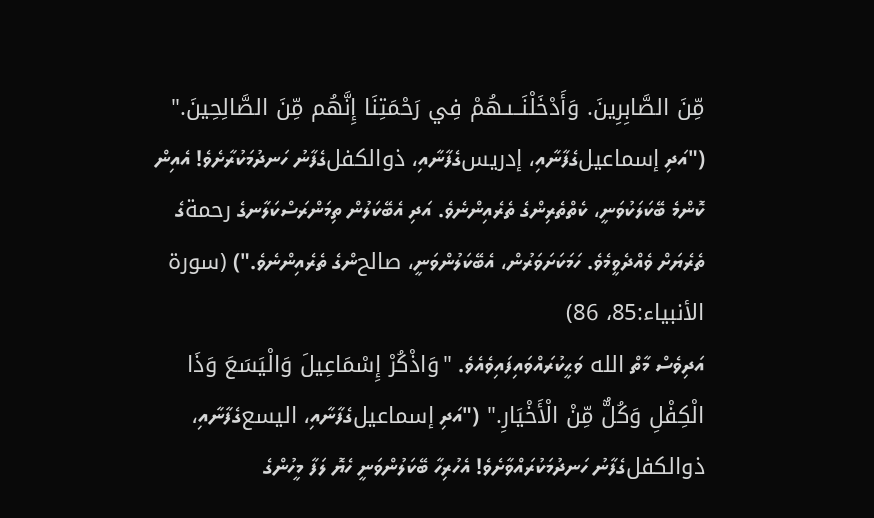مِّنَ الصَّابِرِينَ. وَأَدْخَلْنَــىـهُمْ فِي رَحْمَتِنَا إِنَّهُم مِّنَ الصَّالِحِينَ." ("އަދި إسماعيلގެފާނާއި، إدريسގެފާނާއި، ذوالكفلގެފާނު ހަނދުމަކުރާށެވެ! އެއިން ކޮންމެ ބޭކަލަކުވަނީ، ކެތްތެރިންގެ ތެރެއިންނެވެ. އަދި އެބޭކަލުން ތިމަންރަސްކަލާނގެ رحمةގެ ތެރެޔަށް ވެއްދެވީމެވެ. ހަމަކަށަވަރުން، އެބޭކަލުންވަނީ، صالحންގެ ތެރެއިންނެވެ.") (سورة الأنبياء:85، 86)
އަދިވެސް މާތް الله ވަޙީކުރައްވައިފައިވެއެވެ. "وَاذْكُرْ إِسْمَاعِيلَ وَالْيَسَعَ وَذَا الْكِفْلِ وَكُلٌّ مِّنْ الْأَخْيَارِ." ("އަދި إسماعيلގެފާނާއި، اليسعގެފާނާއި، ذوالكفلގެފާނު ހަނދުމަކުރައްވާށެވެ! އެހުރިހާ ބޭކަލުންވަނީ ހެޔޮ ލަފާ މީހުންގެ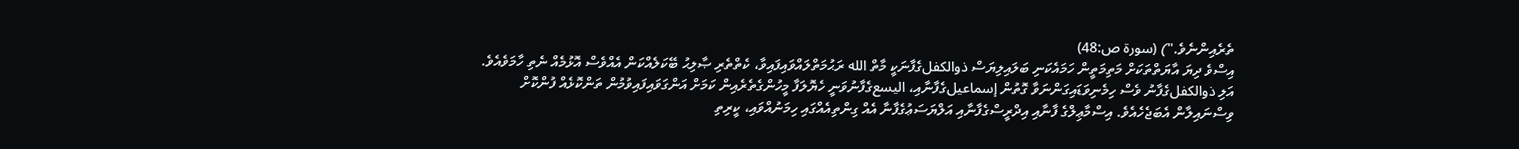ތެރެއިންނެވެ.") (سورة ص:48)
އިސްވެ ދިޔަ އާޔަތްތަކަށް މަތިމަތީން ހަމައެކަނި ބަލައިލިޔަސް ذوالكفلގެފާނަކީ މާތް الله ރަޙުމަތްލައްވައިފައިވާ، ކެތްތެރި ޞާލިޙު ބޭކަލެއްކަން އެއްވެސް އޮޅުމެއް ނެތި ހާމަވެއެވެ. އަލި ذوالكفلގެފާނު ވެސް ހިމެނިވަޑައިގަންނަވާ ގޮތުން إسماعيلގެފާނާއި، اليسعގެފާނުވަނީ ހެޔޮލަފާ މީހުންގެތެރެއިން ކަމަށް އަންގަވައިފައިވުމުން ތަންކޮޅެއް ފުންކޮށް ވިސްނައިލާން އެބަޖެހެއެވެ. އިސްމާޢިލްގެ ފާނާއި އިދްރީސްގެފާނާއި އަލްޔަސަޢުގެފާނާ އެއް ގިންތިއެއްގައި ހިމަނުއްވައި، ކީރިތި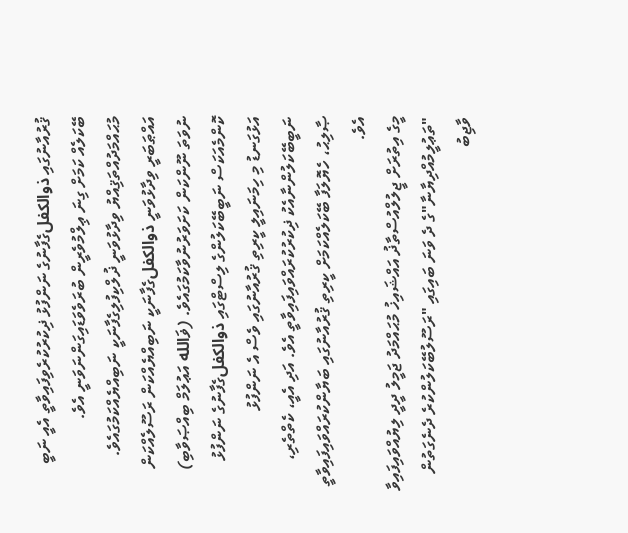ޤުރުއާނުގައި ذوالكفلގެފާނުގެ ނަންފުޅު ޛިކުރުކުރެވިފައިވާތީ އެއީ ނަބީ ބޭކަލެއް ކަމަށް ގިނަ ޢިލްމުވެރީން ބުރަވެވަޑައިގަންނަވަނީ އެވެ. މުޙައްމަދުއްތަޤިއްޔު ވިދާޅުވަނީ ޛުލްކިފުލިގެފާނަކީ ނަބިއްޔެއްކަމުގައެވެ. އައްޠަބަރީ ވިދާޅުވަނީ ذوالكفلގެފާނަކީ ނަބިއްޔެއްކަން ރަސޫލެއްކަން ނުވަތަ ނޫންކަން ކަށަވަރުނުވާކަމުގައެވެ. (ޥަالله އަޢުލަމް ބިއްޞަވާބި)
ކޮންމެއަކަސް ނަބީބޭކަލުންގެ ލިސްޓްގައި ذوالكفلގެފާނުގެ ނަންފުޅު އަޅުގަނޑު މި ހިމަނައިލީ ކީރިތި ޤުރުއާނުގައި ވެސް އެ ނަންފުޅު ނަބީބޭކަލުންނާއެކު ޛިކުރުކުރައްވައިފައިވާތީ އެވެ. އަދި އެއީ، ކެތްތެރި، ޞާލިޙު، ހެޔޮލަފާ ބޭކަލެއްކަމަށް ކީރިތި ޤުރުއާނުގައި ބަޔާންކުރައްވައިފައިވާތީ އެވެ.
މީގެ އިތުރަށް ޖީލުލްއުސްތާޛު އައްޝައިޚު މުޙައްމަދު ޖަމީލު ދީދީ ލިޔުއްވައިފައިވާ "ތަޢުލީމުއްދިޔާނާ"ގެ ދެ ވަނަ ބައިގައި "ރަސޫލުބޭކަލުންކުރެ ދެނެގަތުން ވާޖިބު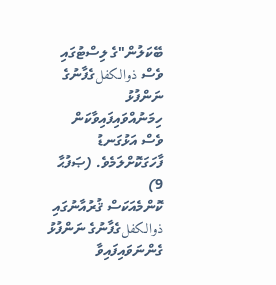ބޭކަލުން"ގެ ލިސްޓުގައި ވެސް ذوالكفلގެފާނުގެ ނަންފުޅު ހިމަނުއްވައިފައިވާކަން ވެސް އަޅުގަނޑު ފާހަގަކޮށްލަމެވެ. (ޞަފުޙާ 9)
ކޮންމެއަކަސް ޤުރުއާނުގައި ذوالكفلގެފާނުގެ ނަންފުޅު ގެންނަވައިފައިވާ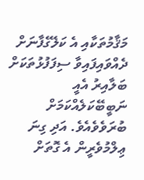މަޤާމުތަކާއި އެ ކަލޭގެފާނަށް ދެއްވައިފައިވާ ސިފަފުޅުތަކަށް ބަލާއިރު އެއީ ނަބީބޭކަލެއްކަމަށް ބުރަވެވެއެވެ. އަދި ގިނަ ޢިލްމުވެރީން އެ ގޮތަށް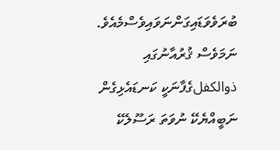ބުރަވެވަޑައިގަންނަވައިވެސްމެއެވެ. ނަމަވެސް ޤުރުއާނުގައި ذوالكفلގެފާނަކީ ކަނޑައެޅިގެން ނަބީއްޔެކޭ ނުވަތަ ރަސޫލެކޭ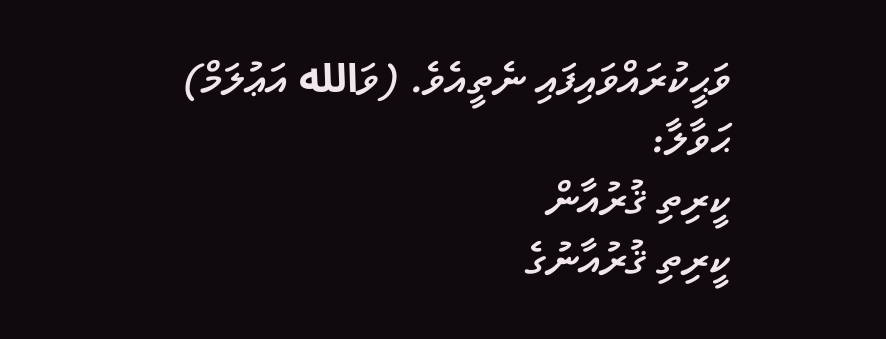ވަޙީކުރައްވައިފައި ނެތީއެވެ. (ވަالله އަޢުލަމް)
ޙަވާލާ:
ކީރިތި ޤުރުއާން
ކީރިތި ޤުރުއާނުގެ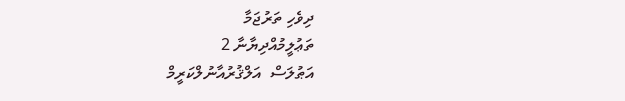ދިވެހި ތަރުޖަމާ
ތަޢުލީމުއްދިޔާނާ 2
އަޠުލަސް  އަލްޤުރުއާނުލްކަރީމް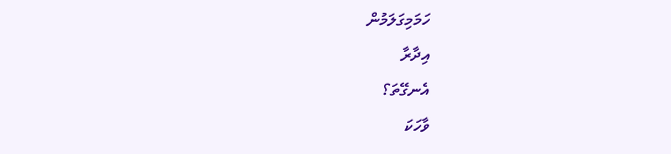ހަމަމިގަލަމުން
އިދާރާ
އެނގޭތަ؟
ވާހަކަ